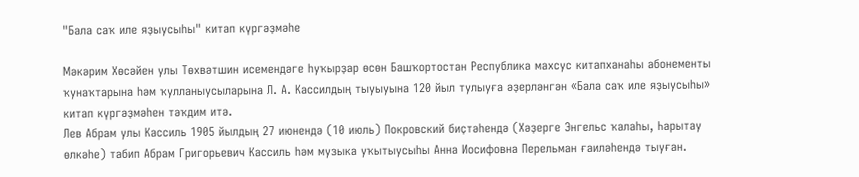"Бала саҡ иле яҙыусыһы" китап күргәҙмәһе

Мәкәрим Хөсәйен улы Төхвәтшин исемендәге һуҡырҙар өсөн Башҡортостан Республика махсус китапханаһы абонементы ҡунаҡтарына һәм ҡулланыусыларына Л. А. Кассилдың тыуыуына 120 йыл тулыуға әҙерләнгән «Бала саҡ иле яҙыусыһы» китап күргәҙмәһен тәҡдим итә.
Лев Абрам улы Кассиль 1905 йылдың 27 июнендә (10 июль) Покровский биҫтәһендә (Хәҙерге Энгельс ҡалаһы, Һарытау өлкәһе) табип Абрам Григорьевич Кассиль һәм музыка уҡытыусыһы Анна Иосифовна Перельман ғаиләһендә тыуған.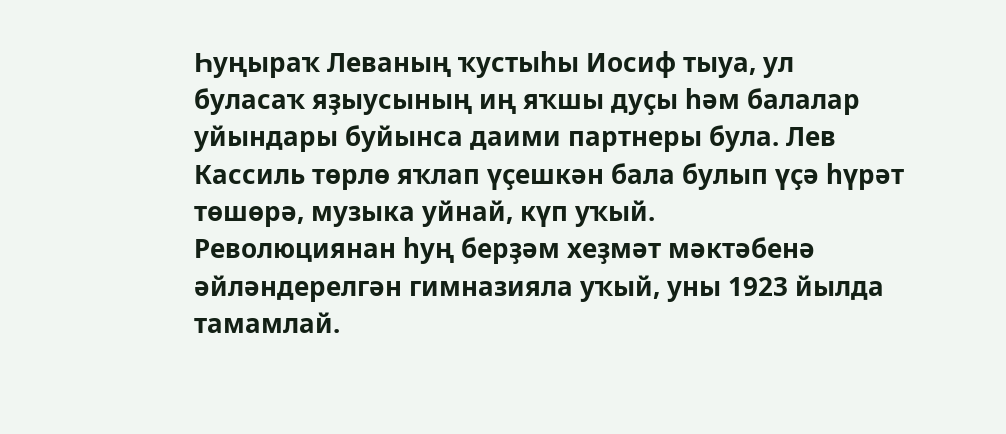Һуңыраҡ Леваның ҡустыһы Иосиф тыуа, ул буласаҡ яҙыусының иң яҡшы дуҫы һәм балалар уйындары буйынса даими партнеры була. Лев Кассиль төрлө яҡлап үҫешкән бала булып үҫә һүрәт төшөрә, музыка уйнай, күп уҡый.
Революциянан һуң берҙәм хеҙмәт мәктәбенә әйләндерелгән гимназияла уҡый, уны 1923 йылда тамамлай.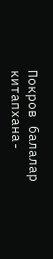Покров балалар китапхана-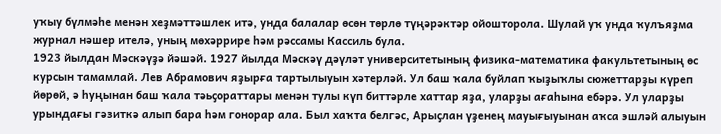уҡыу бүлмәһе менән хеҙмәттәшлек итә, унда балалар өсөн төрлө түңәрәктәр ойошторола. Шулай уҡ унда ҡулъяҙма журнал нәшер ителә, уның мөхәррире һәм рәссамы Кассиль була.
1923 йылдан Мәскәүҙә йәшәй. 1927 йылда Мәскәү дәүләт университетының физика-математика факультетының өс курсын тамамлай. Лев Абрамович яҙырға тартылыуын хәтерләй. Ул баш ҡала буйлап ҡыҙыҡлы сюжеттарҙы күреп йөрөй, ә һуңынан баш ҡала тәьҫораттары менән тулы күп биттәрле хаттар яҙа, уларҙы ағаһына ебәрә. Ул уларҙы урындағы гәзиткә алып бара һәм гонорар ала. Был хаҡта белгәс, Арыҫлан үҙенең мауығыуынан аҡса эшләй алыуын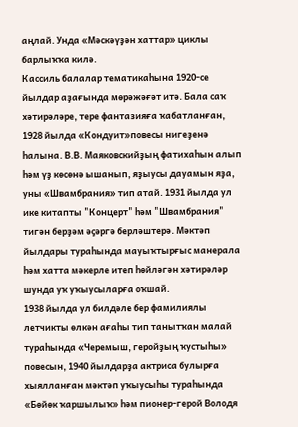аңлай. Унда «Мәскәүҙән хаттар» циклы барлыҡҡа килә.
Кассиль балалар тематикаһына 1920-се йылдар аҙағында мөрәжәғәт итә. Бала саҡ хәтирәләре, тере фантазияға ҡабатланған, 1928 йылда «Кондуит»повесы нигеҙенә һалына. В.В. Маяковскийҙың фатихаһын алып һәм үҙ көсөнә ышанып, яҙыусы дауамын яҙа, уны «Швамбрания» тип атай. 1931 йылда ул ике китапты "Концерт" һәм "Швамбрания" тигән берҙәм әҫәргә берләштерә. Мәктәп йылдары тураһында мауыҡтырғыс манерала һәм хатта мәкерле итеп һөйләгән хәтирәләр шунда уҡ уҡыусыларға оҡшай.
1938 йылда ул билдәле бер фамилиялы летчикты өлкән ағаһы тип танытҡан малай тураһында «Черемыш, геройҙың ҡустыһы» повесын, 1940 йылдарҙа актриса булырға хыялланған мәктәп уҡыусыһы тураһында «Бөйөк ҡаршылыҡ» һәм пионер-герой Володя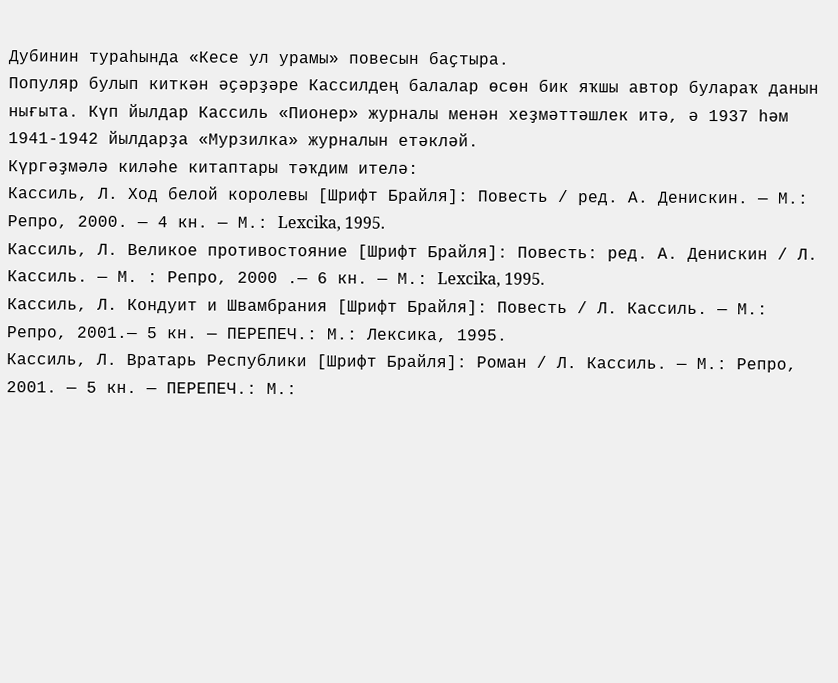Дубинин тураһында «Кесе ул урамы» повесын баҫтыра.
Популяр булып киткән әҫәрҙәре Кассилдең балалар өсөн бик яҡшы автор булараҡ данын нығыта. Күп йылдар Кассиль «Пионер» журналы менән хеҙмәттәшлек итә, ә 1937 һәм 1941-1942 йылдарҙа «Мурзилка» журналын етәкләй.
Күргәҙмәлә киләһе китаптары тәҡдим ителә:
Кассиль, Л. Ход белой королевы [Шрифт Брайля]: Повесть / ред. А. Денискин. — М.: Репро, 2000. — 4 кн. — М.: Lexcika, 1995.
Кассиль, Л. Великое противостояние [Шрифт Брайля]: Повесть: ред. А. Денискин / Л. Кассиль. — М. : Репро, 2000 .— 6 кн. — М.: Lexcika, 1995.
Кассиль, Л. Кондуит и Швамбрания [Шрифт Брайля]: Повесть / Л. Кассиль. — М.: Репро, 2001.— 5 кн. — ПЕРЕПЕЧ.: М.: Лексика, 1995.
Кассиль, Л. Вратарь Республики [Шрифт Брайля]: Роман / Л. Кассиль. — М.: Репро, 2001. — 5 кн. — ПЕРЕПЕЧ.: М.: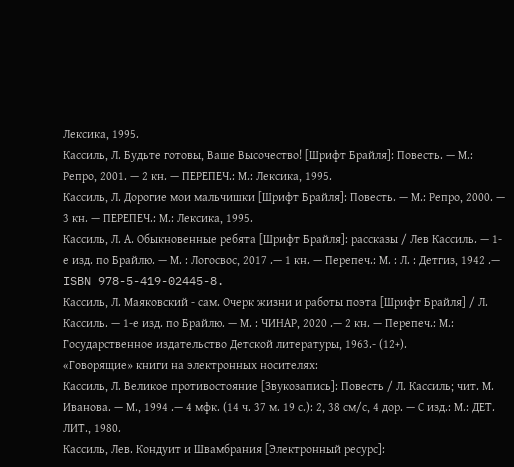Лексика, 1995.
Кассиль, Л. Будьте готовы, Ваше Высочество! [Шрифт Брайля]: Повесть. — М.: Репро, 2001. — 2 кн. — ПЕРЕПЕЧ.: М.: Лексика, 1995.
Кассиль, Л. Дорогие мои мальчишки [Шрифт Брайля]: Повесть. — М.: Репро, 2000. — 3 кн. — ПЕРЕПЕЧ.: М.: Лексика, 1995.
Кассиль, Л. А. Обыкновенные ребята [Шрифт Брайля]: рассказы / Лев Кассиль. — 1-е изд. по Брайлю. — М. : Логосвос, 2017 .— 1 кн. — Перепеч.: М. : Л. : Детгиз, 1942 .— ISBN 978-5-419-02445-8.
Кассиль, Л. Маяковский - сам. Очерк жизни и работы поэта [Шрифт Брайля] / Л. Кассиль. — 1-е изд. по Брайлю. — М. : ЧИНАР, 2020 .— 2 кн. — Перепеч.: М.: Государственное издательство Детской литературы, 1963.- (12+).
«Говорящие» книги на электронных носителях:
Кассиль, Л. Великое противостояние [Звукозапись]: Повесть / Л. Кассиль; чит. М. Иванова. — М., 1994 .— 4 мфк. (14 ч. 37 м. 19 с.): 2, 38 см/с, 4 дор. — С изд.: М.: ДЕТ. ЛИТ., 1980.
Кассиль, Лев. Кондуит и Швамбрания [Электронный ресурс]: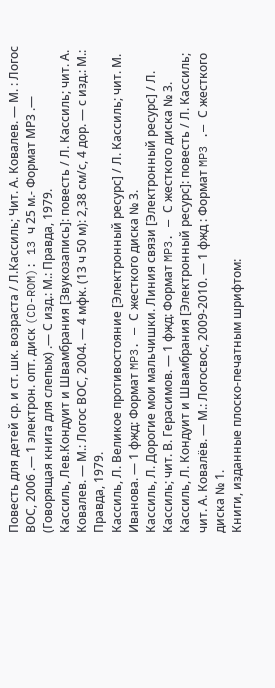Повесть для детей ср. и ст. шк. возраста / Л.Кассиль; Чит. А. Ковалев. — М. : Логос ВОС, 2006 .— 1 электрон. опт. диск (CD-ROM): 13 ч 25 м.- Формат МР3 .— (Говорящая книга для слепых) .— С изд.: М.: Правда, 1979.
Кассиль, Лев.Кондуит и Швамбрания [Звукозапись]: повесть / Л. Кассиль; чит. А. Ковалев. — М.: Логос ВОС, 2004. — 4 мфк. (13 ч 50 м): 2,38 см/с, 4 дор. — с изд.: М.: Правда, 1979.
Кассиль, Л. Великое противостояние [Электронный ресурс] / Л. Кассиль; чит. М. Иванова. — 1 фжд: Формат MP3. — С жесткого диска № 3.
Кассиль, Л. Дорогие мои мальчишки. Линия связи [Электронный ресурс] / Л. Кассиль; чит. В. Герасимов. — 1 фжд: Формат MP3. — С жесткого диска № 3.
Кассиль, Л. Кондуит и Швамбрания [Электронный ресурс]: повесть / Л. Кассиль; чит. А. Ковалёв. — М.: Логосвос, 2009-2010. — 1 фжд : Формат MP3 .— С жесткого диска № 1.
Книги, изданные плоско-печатным шрифтом: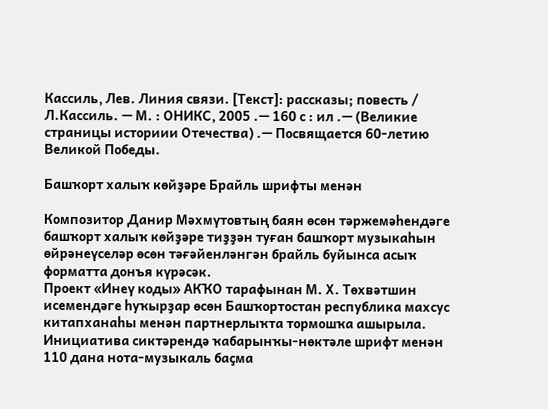Кассиль, Лев. Линия связи. [Текст]: рассказы; повесть / Л.Кассиль. — М. : ОНИКС, 2005 .— 160 с : ил .— (Великие страницы историии Отечества) .— Посвящается 60-летию Великой Победы.

Башҡорт халыҡ көйҙәре Брайль шрифты менән

Композитор Данир Мәхмүтовтың баян өсөн тәржемәһендәге башҡорт халыҡ көйҙәре тиҙҙән туған башҡорт музыкаһын өйрәнеүселәр өсөн тәғәйенләнгән брайль буйынса асыҡ форматта донъя күрәсәк.
Проект «Инеү коды» АКҠО тарафынан М. Х. Төхвәтшин исемендәге һуҡырҙар өсөн Башҡортостан республика махсус китапханаһы менән партнерлыҡта тормошҡа ашырыла. Инициатива сиктәрендә ҡабарынҡы-нөктәле шрифт менән 110 дана нота-музыкаль баҫма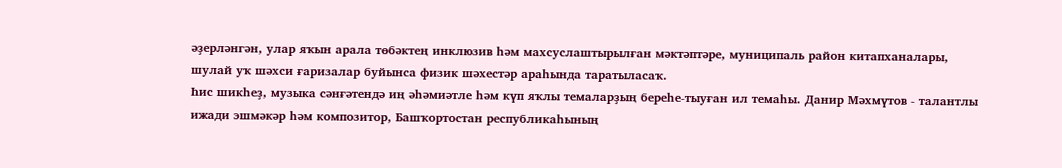әҙерләнгән, улар яҡын арала төбәктең инклюзив һәм махсуслаштырылған мәктәптәре, муниципаль район китапханалары, шулай уҡ шәхси ғаризалар буйынса физик шәхестәр араһында таратыласаҡ.
Һис шикһеҙ, музыка сәнғәтендә иң әһәмиәтле һәм күп яҡлы темаларҙың береһе-тыуған ил темаһы. Данир Мәхмүтов - талантлы ижади эшмәкәр һәм композитор, Башҡортостан республикаһының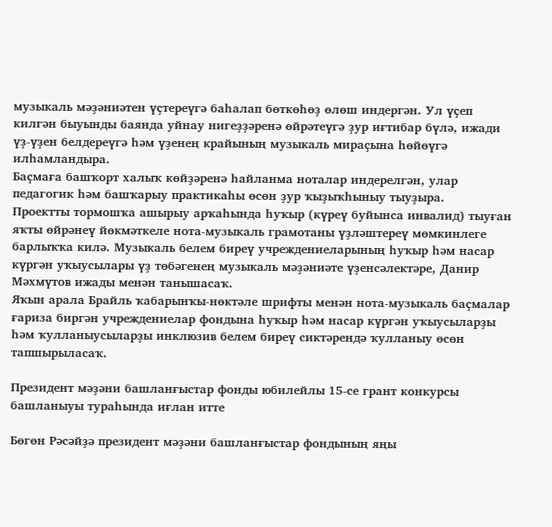музыкаль мәҙәниәтен үҫтереүгә баһалап бөткөһөҙ өлөш индергән. Ул үҫеп килгән быуынды баянда уйнау нигеҙҙәренә өйрәтеүгә ҙур иғтибар бүлә, ижади үҙ-үҙен белдереүгә һәм үҙенең крайының музыкаль мираҫына һөйөүгә илһамландыра.
Баҫмаға башҡорт халыҡ көйҙәренә һайланма ноталар индерелгән, улар педагогик һәм башҡарыу практикаһы өсөн ҙур ҡыҙыҡһыныу тыуҙыра.
Проектты тормошҡа ашырыу арҡаһында һуҡыр (күреү буйынса инвалид) тыуған яҡты өйрәнеү йөкмәткеле нота-музыкаль грамотаны үҙләштереү мөмкинлеге барлыҡҡа килә. Музыкаль белем биреү учреждениеларының һуҡыр һәм насар күргән уҡыусылары үҙ төбәгенең музыкаль мәҙәниәте үҙенсәлектәре, Данир Мәхмүтов ижады менән танышасаҡ.
Яҡын арала Брайль ҡабарынҡы-нөктәле шрифты менән нота-музыкаль баҫмалар ғариза биргән учреждениелар фондына һуҡыр һәм насар күргән уҡыусыларҙы һәм ҡулланыусыларҙы инклюзив белем биреү сиктәрендә ҡулланыу өсөн тапшырыласаҡ.

Президент мәҙәни башланғыстар фонды юбилейлы 15-се грант конкурсы башланыуы тураһында иғлан итте

Бөгөн Рәсәйҙә президент мәҙәни башланғыстар фондының яңы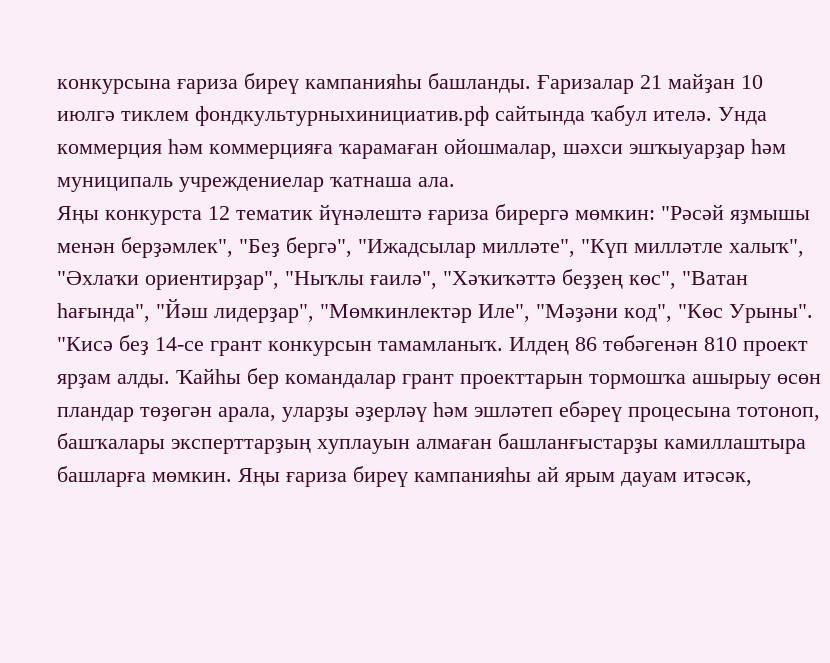конкурсына ғариза биреү кампанияһы башланды. Ғаризалар 21 майҙан 10 июлгә тиклем фондкультурныхинициатив.рф сайтында ҡабул ителә. Унда коммерция һәм коммерцияға ҡарамаған ойошмалар, шәхси эшҡыуарҙар һәм муниципаль учреждениелар ҡатнаша ала.
Яңы конкурста 12 тематик йүнәлештә ғариза бирергә мөмкин: "Рәсәй яҙмышы менән берҙәмлек", "Беҙ бергә", "Ижадсылар милләте", "Күп милләтле халыҡ", "Әхлаҡи ориентирҙар", "Ныҡлы ғаилә", "Хәҡиҡәттә беҙҙең көс", "Ватан һағында", "Йәш лидерҙар", "Мөмкинлектәр Иле", "Мәҙәни код", "Көс Урыны".
"Кисә беҙ 14-се грант конкурсын тамамланыҡ. Илдең 86 төбәгенән 810 проект ярҙам алды. Ҡайһы бер командалар грант проекттарын тормошҡа ашырыу өсөн пландар төҙөгән арала, уларҙы әҙерләү һәм эшләтеп ебәреү процесына тотоноп, башҡалары эксперттарҙың хуплауын алмаған башланғыстарҙы камиллаштыра башларға мөмкин. Яңы ғариза биреү кампанияһы ай ярым дауам итәсәк,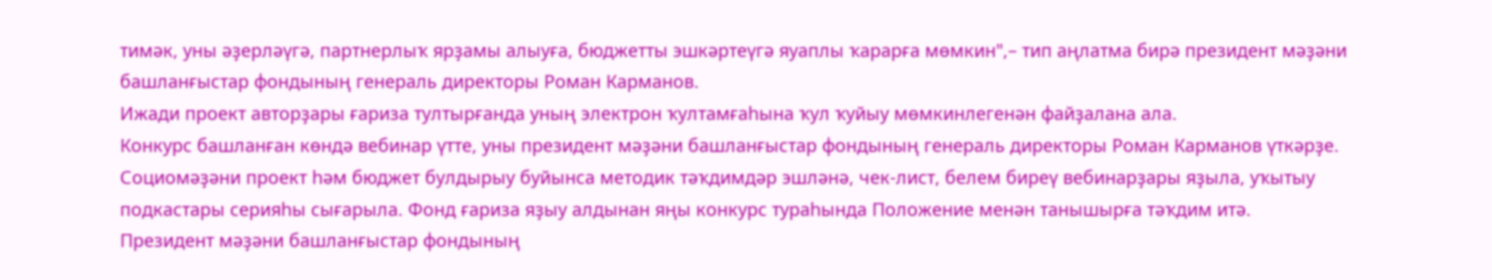тимәк, уны әҙерләүгә, партнерлыҡ ярҙамы алыуға, бюджетты эшкәртеүгә яуаплы ҡарарға мөмкин",– тип аңлатма бирә президент мәҙәни башланғыстар фондының генераль директоры Роман Карманов.
Ижади проект авторҙары ғариза тултырғанда уның электрон ҡултамғаһына ҡул ҡуйыу мөмкинлегенән файҙалана ала.
Конкурс башланған көндә вебинар үтте, уны президент мәҙәни башланғыстар фондының генераль директоры Роман Карманов үткәрҙе. Социомәҙәни проект һәм бюджет булдырыу буйынса методик тәҡдимдәр эшләнә, чек-лист, белем биреү вебинарҙары яҙыла, уҡытыу подкастары серияһы сығарыла. Фонд ғариза яҙыу алдынан яңы конкурс тураһында Положение менән танышырға тәҡдим итә.
Президент мәҙәни башланғыстар фондының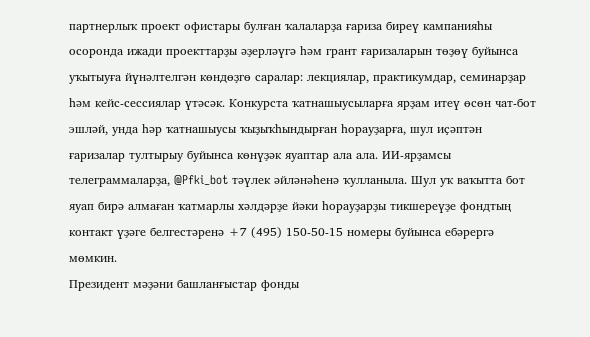партнерлыҡ проект офистары булған ҡалаларҙа ғариза биреү кампанияһы осоронда ижади проекттарҙы әҙерләүгә һәм грант ғаризаларын төҙөү буйынса уҡытыуға йүнәлтелгән көндөҙгө саралар: лекциялар, практикумдар, семинарҙар һәм кейс-сессиялар үтәсәк. Конкурста ҡатнашыусыларға ярҙам итеү өсөн чат-бот эшләй, унда һәр ҡатнашыусы ҡыҙыҡһындырған һорауҙарға, шул иҫәптән ғаризалар тултырыу буйынса көнүҙәк яуаптар ала ала. ИИ-ярҙамсы телеграммаларҙа, @Pfki_bot тәүлек әйләнәһенә ҡулланыла. Шул уҡ ваҡытта бот яуап бирә алмаған ҡатмарлы хәлдәрҙе йәки һорауҙарҙы тикшереүҙе фондтың контакт үҙәге белгестәренә +7 (495) 150-50-15 номеры буйынса ебәрергә мөмкин.
Президент мәҙәни башланғыстар фонды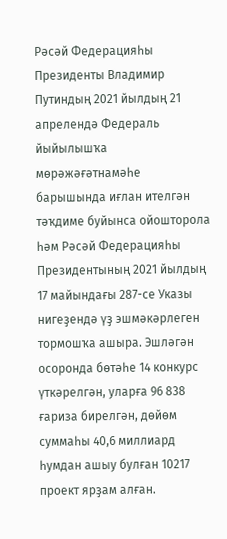Рәсәй Федерацияһы Президенты Владимир Путиндың 2021 йылдың 21 апрелендә Федераль йыйылышҡа мөрәжәғәтнамәһе барышында иғлан ителгән тәҡдиме буйынса ойошторола һәм Рәсәй Федерацияһы Президентының 2021 йылдың 17 майындағы 287-се Указы нигеҙендә үҙ эшмәкәрлеген тормошҡа ашыра. Эшләгән осоронда бөтәһе 14 конкурс үткәрелгән, уларға 96 838 ғариза бирелгән, дөйөм суммаһы 40,6 миллиард һумдан ашыу булған 10217 проект ярҙам алған.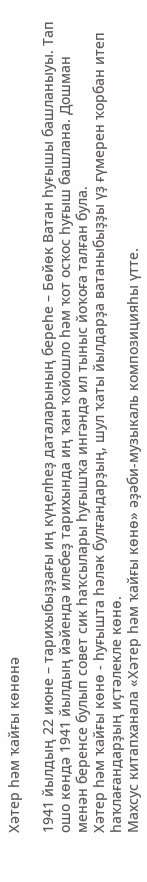Хәтер һәм ҡайғы көнөнә

1941 йылдың 22 июне – тарихыбыҙҙағы иң күңелһеҙ даталарының береһе – Бөйөк Ватан һуғышы башланыуы. Тап ошо көндә 1941 йылдың йәйендә илебеҙ тарихында иң ҡан ҡойошло һәм ҡот осҡос һуғыш башлана. Дошман менән беренсе булып совет сик һаҡсылары һуғышҡа ингәндә ил тыныс йоҡоға талған була.
Хәтер һәм ҡайғы көнө - һуғышта һәләк булғандарҙың, шул ҡаты йылдарҙа ватаныбыҙҙы үҙ ғүмерен ҡорбан итеп һаҡлағандарҙың иҫтәлекле көнө.
Махсус китапханала «Хәтер һәм ҡайғы көнө» әҙәби-музыкаль композицияһы үтте.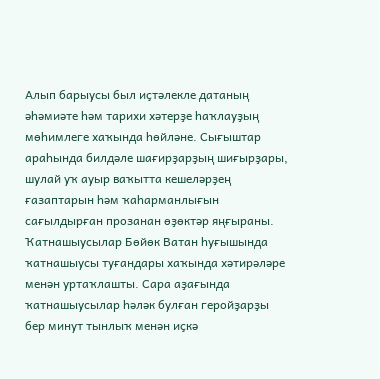Алып барыусы был иҫтәлекле датаның әһәмиәте һәм тарихи хәтерҙе һаҡлауҙың мөһимлеге хаҡында һөйләне. Сығыштар араһында билдәле шағирҙарҙың шиғырҙары, шулай уҡ ауыр ваҡытта кешеләрҙең ғазаптарын һәм ҡаһарманлығын сағылдырған прозанан өҙөктәр яңғыраны. Ҡатнашыусылар Бөйөк Ватан һуғышында ҡатнашыусы туғандары хаҡында хәтирәләре менән уртаҡлашты. Сара аҙағында ҡатнашыусылар һәләк булған геройҙарҙы бер минут тынлыҡ менән иҫкә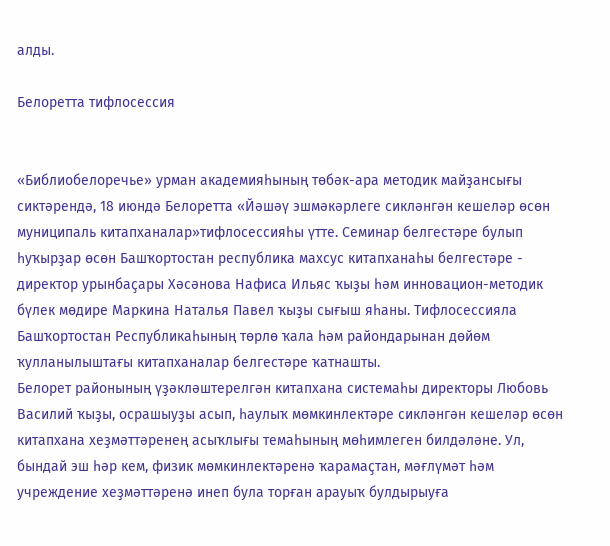алды.

Белоретта тифлосессия


«Библиобелоречье» урман академияһының төбәк-ара методик майҙансығы сиктәрендә, 18 июндә Белоретта «Йәшәү эшмәкәрлеге сикләнгән кешеләр өсөн муниципаль китапханалар»тифлосессияһы үтте. Семинар белгестәре булып һуҡырҙар өсөн Башҡортостан республика махсус китапханаһы белгестәре - директор урынбаҫары Хәсәнова Нафиса Ильяс ҡыҙы һәм инновацион-методик бүлек мөдире Маркина Наталья Павел ҡыҙы сығыш яһаны. Тифлосессияла Башҡортостан Республикаһының төрлө ҡала һәм райондарынан дөйөм ҡулланылыштағы китапханалар белгестәре ҡатнашты.
Белорет районының үҙәкләштерелгән китапхана системаһы директоры Любовь Василий ҡыҙы, осрашыуҙы асып, һаулыҡ мөмкинлектәре сикләнгән кешеләр өсөн китапхана хеҙмәттәренең асыҡлығы темаһының мөһимлеген билдәләне. Ул, бындай эш һәр кем, физик мөмкинлектәренә ҡарамаҫтан, мәғлүмәт һәм учреждение хеҙмәттәренә инеп була торған арауыҡ булдырыуға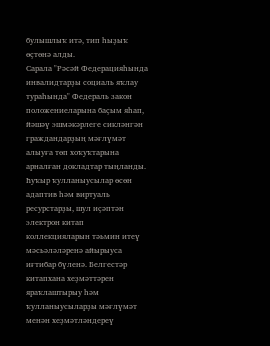булышлыҡ итә, тип һыҙыҡ өҫтөнә алды.
Сарала "Рәсәй Федерацияһында инвалидтарҙы социаль яҡлау тураһында" Федераль закон положениеларына баҫым яһап, йәшәү эшмәкәрлеге сикләнгән граждандарҙың мәғлүмәт алыуға төп хоҡуҡтарына арналған докладтар тыңланды. Һуҡыр ҡулланыусылар өсөн адаптив һәм виртуаль ресурстарҙы, шул иҫәптән электрон китап коллекцияларын тәьмин итеү мәсьәләләренә айырыуса иғтибар бүленә. Белгестәр китапхана хеҙмәттәрен яраҡлаштырыу һәм ҡулланыусыларҙы мәғлүмәт менән хеҙмәтләндереү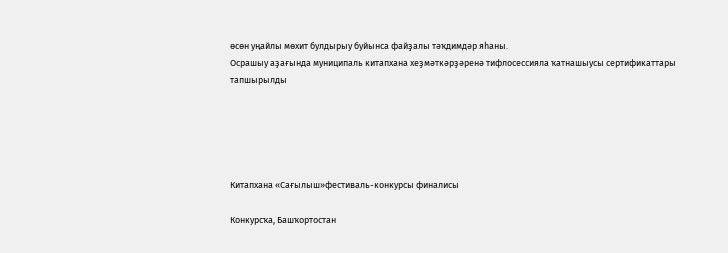өсөн уңайлы мөхит булдырыу буйынса файҙалы тәҡдимдәр яһаны.
Осрашыу аҙағында муниципаль китапхана хеҙмәткәрҙәренә тифлосессияла ҡатнашыусы сертификаттары тапшырылды





Китапхана «Сағылыш»фестиваль-конкурсы финалисы

Конкурсҡа, Башҡортостан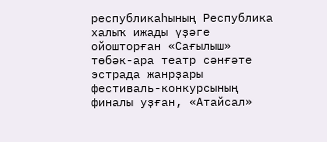республикаһының Республика халыҡ ижады үҙәге ойошторған «Сағылыш» төбәк-ара театр сәнғәте эстрада жанрҙары фестиваль-конкурсының финалы уҙған, «Атайсал»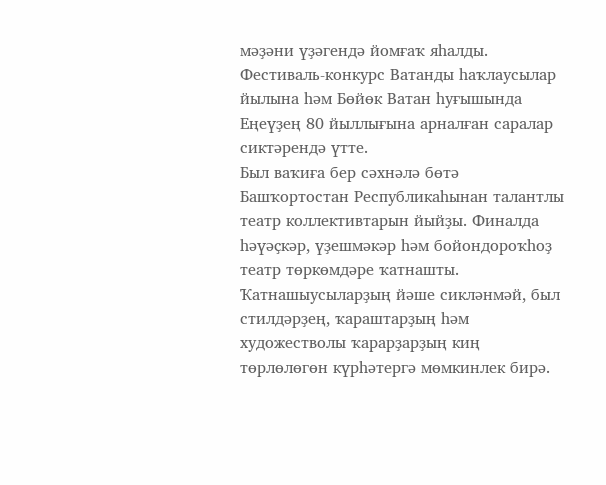мәҙәни үҙәгендә йомғаҡ яһалды.
Фестиваль-конкурс Ватанды һаҡлаусылар йылына һәм Бөйөк Ватан һуғышында Еңеүҙең 80 йыллығына арналған саралар сиктәрендә үтте.
Был ваҡиға бер сәхнәлә бөтә Башҡортостан Республикаһынан талантлы театр коллективтарын йыйҙы. Финалда һәүәҫкәр, үҙешмәкәр һәм бойондороҡһоҙ театр төркөмдәре ҡатнашты. Ҡатнашыусыларҙың йәше сикләнмәй, был стилдәрҙең, ҡараштарҙың һәм художестволы ҡарарҙарҙың киң төрлөлөгөн күрһәтергә мөмкинлек бирә.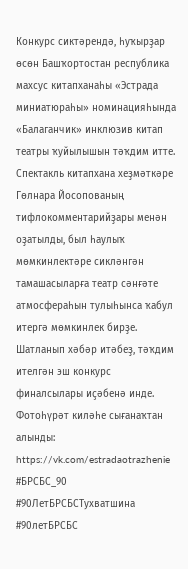Конкурс сиктәрендә, һуҡырҙар өсөн Башҡортостан республика махсус китапханаһы «Эстрада миниатюраһы» номинацияһында «Балаганчик» инклюзив китап театры ҡуйылышын тәҡдим итте. Спектакль китапхана хеҙмәткәре Гөлнара Йосопованың тифлокомментарийҙары менән оҙатылды, был һаулыҡ мөмкинлектәре сикләнгән тамашасыларға театр сәнғәте атмосфераһын тулыһынса ҡабул итергә мөмкинлек бирҙе.
Шатланып хәбәр итәбеҙ, тәҡдим ителгән эш конкурс финалсылары иҫәбенә инде.
Фотоһүрәт киләһе сығанаҡтан алынды: https://vk.com/estradaotrazhenie
#БРСБС_90 #90ЛетБРСБСТухватшина #90летБРСБС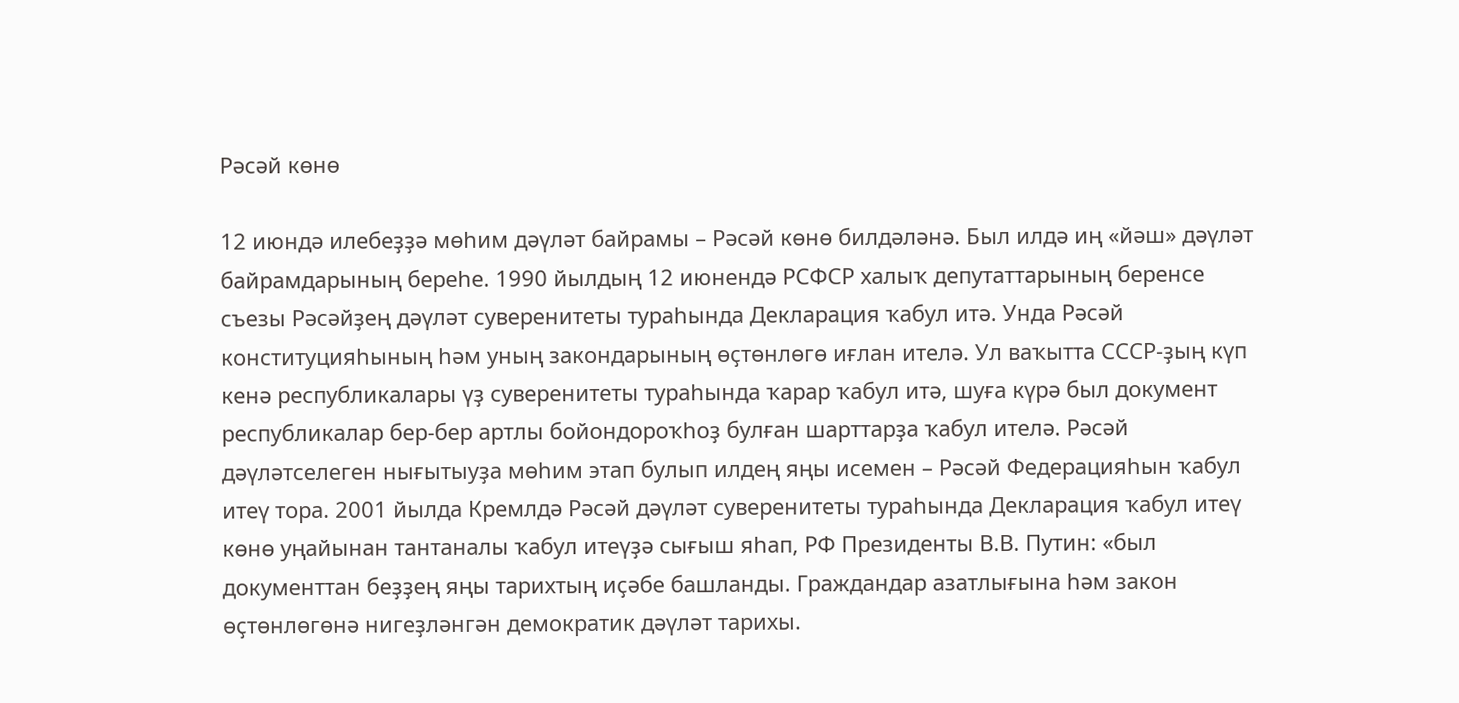Рәсәй көнө

12 июндә илебеҙҙә мөһим дәүләт байрамы – Рәсәй көнө билдәләнә. Был илдә иң «йәш» дәүләт байрамдарының береһе. 1990 йылдың 12 июнендә РСФСР халыҡ депутаттарының беренсе съезы Рәсәйҙең дәүләт суверенитеты тураһында Декларация ҡабул итә. Унда Рәсәй конституцияһының һәм уның закондарының өҫтөнлөгө иғлан ителә. Ул ваҡытта СССР-ҙың күп кенә республикалары үҙ суверенитеты тураһында ҡарар ҡабул итә, шуға күрә был документ республикалар бер-бер артлы бойондороҡһоҙ булған шарттарҙа ҡабул ителә. Рәсәй дәүләтселеген нығытыуҙа мөһим этап булып илдең яңы исемен – Рәсәй Федерацияһын ҡабул итеү тора. 2001 йылда Кремлдә Рәсәй дәүләт суверенитеты тураһында Декларация ҡабул итеү көнө уңайынан тантаналы ҡабул итеүҙә сығыш яһап, РФ Президенты В.В. Путин: «был документтан беҙҙең яңы тарихтың иҫәбе башланды. Граждандар азатлығына һәм закон өҫтөнлөгөнә нигеҙләнгән демократик дәүләт тарихы.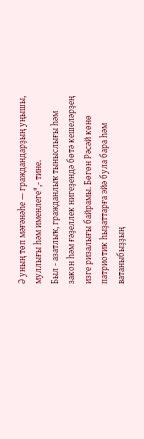Ә уның төп мәғәнәһе — граждандарҙың уңышы, муллығы һәм именлеге",- тине.
Был - азатлыҡ, гражданлыҡ тыныслығы һәм закон һәм ғәҙеллек нигеҙендә бөтә кешеләрҙең изге ризалығы байрамы. Бөгөн Рәсәй көнө патриотик һыҙаттарға эйә була бара һәм ватаныбыҙҙың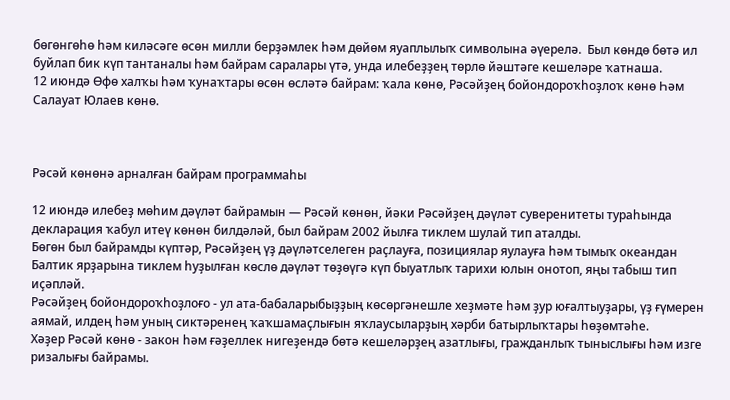бөгөнгөһө һәм киләсәге өсөн милли берҙәмлек һәм дөйөм яуаплылыҡ символына әүерелә.  Был көндө бөтә ил буйлап бик күп тантаналы һәм байрам саралары үтә, унда илебеҙҙең төрлө йәштәге кешеләре ҡатнаша.
12 июндә Өфө халҡы һәм ҡунаҡтары өсөн өсләтә байрам: ҡала көнө, Рәсәйҙең бойондороҡһоҙлоҡ көнө Һәм Салауат Юлаев көнө.



Рәсәй көнөнә арналған байрам программаһы

12 июндә илебеҙ мөһим дәүләт байрамын — Рәсәй көнөн, йәки Рәсәйҙең дәүләт суверенитеты тураһында декларация ҡабул итеү көнөн билдәләй, был байрам 2002 йылға тиклем шулай тип аталды.
Бөгөн был байрамды күптәр, Рәсәйҙең үҙ дәүләтселеген раҫлауға, позициялар яулауға һәм тымыҡ океандан Балтик ярҙарына тиклем һуҙылған көслө дәүләт төҙөүгә күп быуатлыҡ тарихи юлын онотоп, яңы табыш тип иҫәпләй.
Рәсәйҙең бойондороҡһоҙлоғо - ул ата-бабаларыбыҙҙың көсөргәнешле хеҙмәте һәм ҙур юғалтыуҙары, үҙ ғүмерен аямай, илдең һәм уның сиктәренең ҡаҡшамаҫлығын яҡлаусыларҙың хәрби батырлыҡтары һөҙөмтәһе.
Хәҙер Рәсәй көнө - закон һәм ғәҙеллек нигеҙендә бөтә кешеләрҙең азатлығы, гражданлыҡ тыныслығы һәм изге ризалығы байрамы.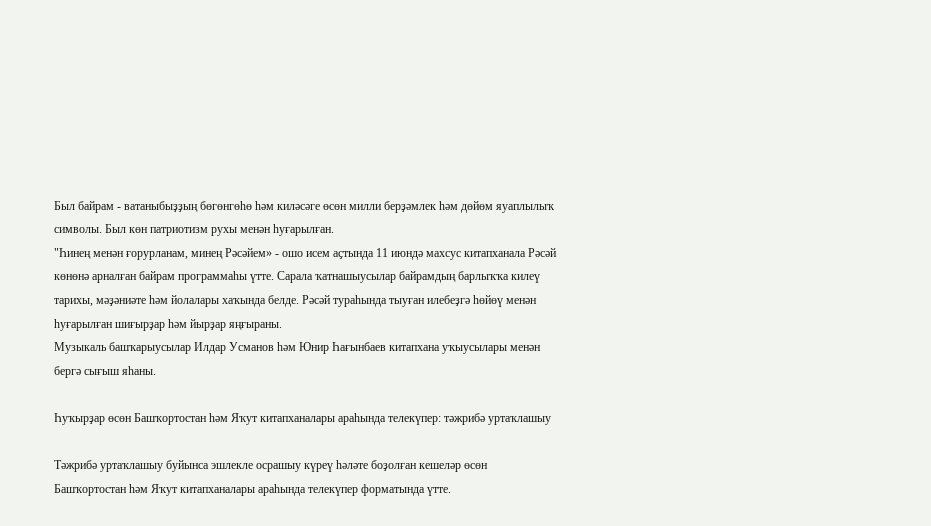Был байрам - ватаныбыҙҙың бөгөнгөһө һәм киләсәге өсөн милли берҙәмлек һәм дөйөм яуаплылыҡ символы. Был көн патриотизм рухы менән һуғарылған.
"Һинең менән ғорурланам, минең Рәсәйем» - ошо исем аҫтында 11 июндә махсус китапханала Рәсәй көнөнә арналған байрам программаһы үтте. Сарала ҡатнашыусылар байрамдың барлыҡҡа килеү тарихы, мәҙәниәте һәм йолалары хаҡында белде. Рәсәй тураһында тыуған илебеҙгә һөйөү менән һуғарылған шиғырҙар һәм йырҙар яңғыраны.
Музыкаль башҡарыусылар Илдар Усманов һәм Юнир Һағынбаев китапхана уҡыусылары менән бергә сығыш яһаны.

Һуҡырҙар өсөн Башҡортостан һәм Яҡут китапханалары араһында телекүпер: тәжрибә уртаҡлашыу

Тәжрибә уртаҡлашыу буйынса эшлекле осрашыу күреү һәләте боҙолған кешеләр өсөн Башҡортостан һәм Яҡут китапханалары араһында телекүпер форматында үтте.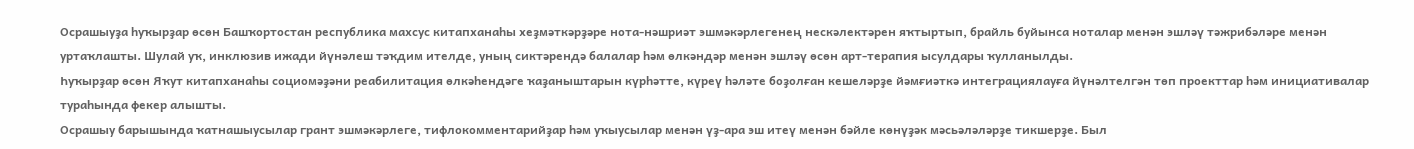Осрашыуҙа һуҡырҙар өсөн Башҡортостан республика махсус китапханаһы хеҙмәткәрҙәре нота-нәшриәт эшмәкәрлегенең нескәлектәрен яҡтыртып, брайль буйынса ноталар менән эшләү тәжрибәләре менән уртаҡлашты. Шулай уҡ, инклюзив ижади йүнәлеш тәҡдим ителде, уның сиктәрендә балалар һәм өлкәндәр менән эшләү өсөн арт-терапия ысулдары ҡулланылды.
Һуҡырҙар өсөн Яҡут китапханаһы социомәҙәни реабилитация өлкәһендәге ҡаҙаныштарын күрһәтте, күреү һәләте боҙолған кешеләрҙе йәмғиәткә интеграциялауға йүнәлтелгән төп проекттар һәм инициативалар тураһында фекер алышты.
Осрашыу барышында ҡатнашыусылар грант эшмәкәрлеге, тифлокомментарийҙар һәм уҡыусылар менән үҙ-ара эш итеү менән бәйле көнүҙәк мәсьәләләрҙе тикшерҙе. Был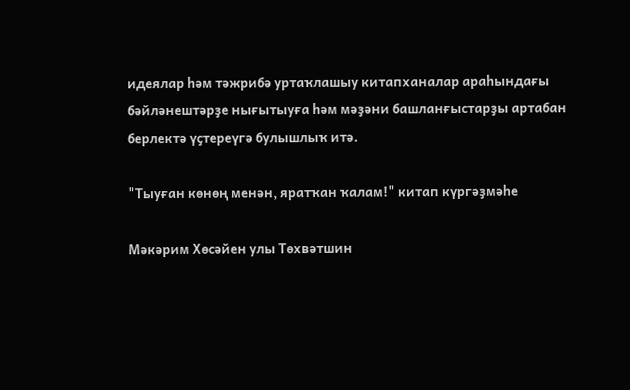идеялар һәм тәжрибә уртаҡлашыу китапханалар араһындағы бәйләнештәрҙе нығытыуға һәм мәҙәни башланғыстарҙы артабан берлектә үҫтереүгә булышлыҡ итә.

"Тыуған көнөң менән, яратҡан ҡалам!" китап күргәҙмәһе

Мәкәрим Хөсәйен улы Төхвәтшин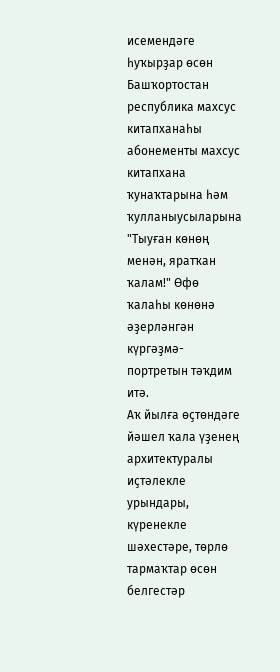исемендәге һуҡырҙар өсөн Башҡортостан республика махсус китапханаһы абонементы махсус китапхана ҡунаҡтарына һәм ҡулланыусыларына "Тыуған көнөң менән, яратҡан ҡалам!" Өфө ҡалаһы көнөнә әҙерләнгән күргәҙмә-портретын тәҡдим итә.
Аҡ йылға өҫтөндәге йәшел ҡала үҙенең архитектуралы иҫтәлекле урындары, күренекле шәхестәре, төрлө тармаҡтар өсөн белгестәр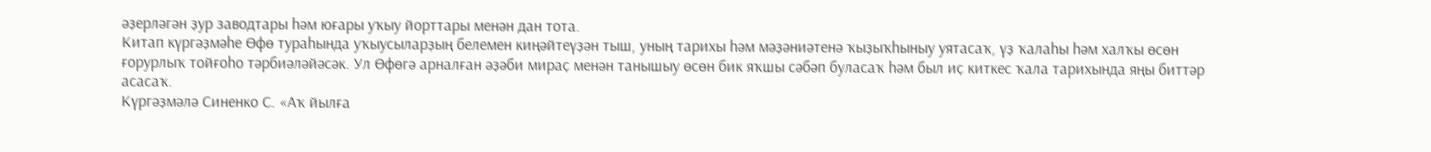әҙерләгән ҙур заводтары һәм юғары уҡыу йорттары менән дан тота.
Китап күргәҙмәһе Өфө тураһында уҡыусыларҙың белемен киңәйтеүҙән тыш, уның тарихы һәм мәҙәниәтенә ҡыҙыҡһыныу уятасаҡ, үҙ ҡалаһы һәм халҡы өсөн ғорурлыҡ тойғоһо тәрбиәләйәсәк. Ул Өфөгә арналған әҙәби мираҫ менән танышыу өсөн бик яҡшы сәбәп буласаҡ һәм был иҫ киткес ҡала тарихында яңы биттәр асасаҡ.
Күргәҙмәлә Синенко С. «Аҡ йылға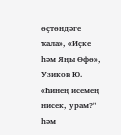өҫтөндәге ҡала», «Иҫке һәм Яңы Өфө», Узиков Ю. «Һинең исемең нисек, урам?" һәм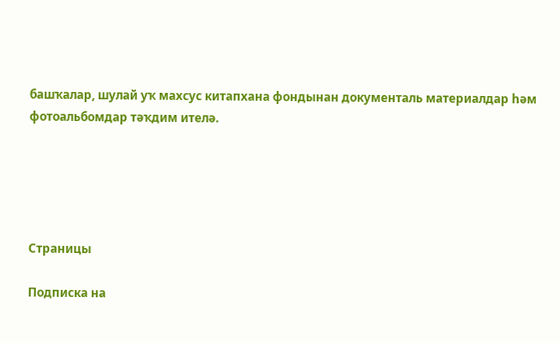башҡалар, шулай уҡ махсус китапхана фондынан документаль материалдар һәм фотоальбомдар тәҡдим ителә.





Страницы

Подписка на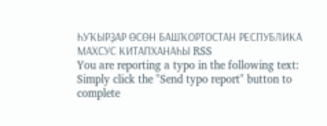ҺУҠЫРҘАР ӨСӨН БАШҠОРТОСТАН РЕСПУБЛИКА  МАХСУС КИТАПХАНАҺЫ RSS
You are reporting a typo in the following text:
Simply click the "Send typo report" button to complete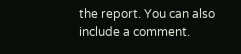the report. You can also include a comment.